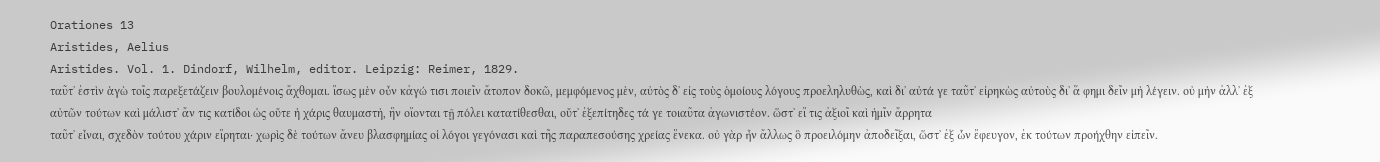Orationes 13
Aristides, Aelius
Aristides. Vol. 1. Dindorf, Wilhelm, editor. Leipzig: Reimer, 1829.
ταῦτʼ ἐστὶν ἁγὼ τοῖς παρεξετάζειν βουλομένοις ἄχθομαι. ἴσως μὲν οὖν κἀγώ τισι ποιεῖν ἄτοπον δοκῶ, μεμφόμενος μὲν, αὐτὸς δʼ εἰς τοὺς ὁμοίους λόγους προεληλυθὼς, καὶ διʼ αὐτά γε ταῦτʼ εἰρηκὼς αὐτοὺς διʼ ἅ φημι δεῖν μὴ λέγειν. οὐ μὴν ἀλλʼ ἐξ αὐτῶν τούτων καὶ μάλιστʼ ἄν τις κατίδοι ὡς οὔτε ἡ χάρις θαυμαστὴ, ἣν οἴονται τῇ πόλει κατατίθεσθαι, οὔτʼ ἐξεπίτηδες τά γε τοιαῦτα ἀγωνιστέον. ὥστʼ εἴ τις ἀξιοῖ καὶ ἡμῖν ἄρρητα
ταῦτʼ εἶναι, σχεδὸν τούτου χάριν εἴρηται· χωρὶς δὲ τούτων ἄνευ βλασφημίας οἱ λόγοι γεγόνασι καὶ τῆς παραπεσούσης χρείας ἕνεκα. οὐ γὰρ ἦν ἄλλως ὃ προειλόμην ἀποδεῖξαι, ὥστʼ ἐξ ὧν ἔφευγον, ἐκ τούτων προήχθην εἰπεῖν.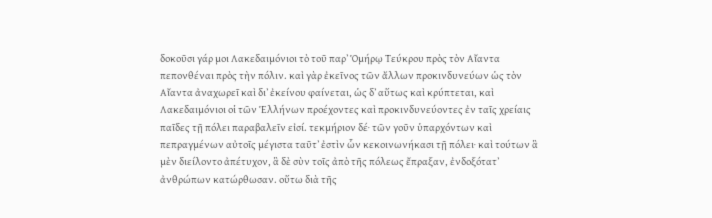δοκοῦσι γάρ μοι Λακεδαιμόνιοι τὸ τοῦ παρʼ Ὁμήρῳ Τεύκρου πρὸς τὸν Αἴαντα πεπονθέναι πρὸς τὴν πόλιν. καὶ γὰρ ἐκεῖνος τῶν ἄλλων προκινδυνεύων ὡς τὸν Αἴαντα ἀναχωρεῖ καὶ διʼ ἐκείνου φαίνεται, ὡς δʼ αὕτως καὶ κρύπτεται, καὶ Λακεδαιμόνιοι οἱ τῶν Ἑλλήνων προέχοντες καὶ προκινδυνεύοντες ἐν ταῖς χρείαις παῖδες τῇ πόλει παραβαλεῖν εἰσί. τεκμήριον δέ· τῶν γοῦν ὑπαρχόντων καὶ πεπραγμένων αὐτοῖς μέγιστα ταῦτʼ ἐστὶν ὧν κεκοινωνήκασι τῇ πόλει· καὶ τούτων ἃ μὲν διείλοντο ἀπέτυχον, ἃ δὲ σὺν τοῖς ἀπὸ τῆς πόλεως ἔπραξαν, ἐνδοξότατʼ ἀνθρώπων κατώρθωσαν. οὕτω διὰ τῆς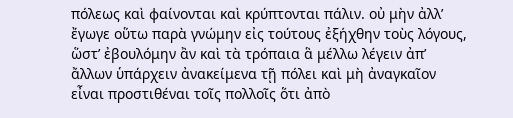πόλεως καὶ φαίνονται καὶ κρύπτονται πάλιν. οὐ μὴν ἀλλʼ ἔγωγε οὕτω παρὰ γνώμην εἰς τούτους ἐξήχθην τοὺς λόγους, ὥστʼ ἐβουλόμην ἂν καὶ τὰ τρόπαια ἃ μέλλω λέγειν ἀπʼ ἄλλων ὑπάρχειν ἀνακείμενα τῇ πόλει καὶ μὴ ἀναγκαῖον εἶναι προστιθέναι τοῖς πολλοῖς ὅτι ἀπὸ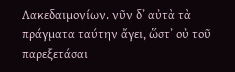Λακεδαιμονίων. νῦν δʼ αὐτὰ τὰ πράγματα ταύτην ἄγει, ὥστʼ οὐ τοῦ παρεξετάσαι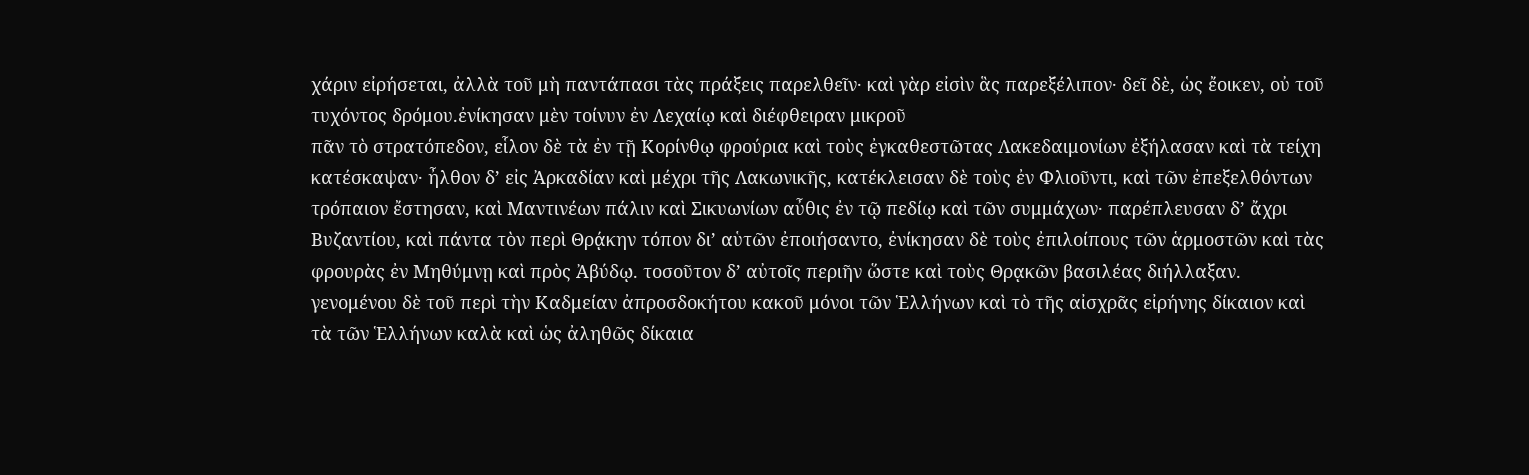χάριν εἰρήσεται, ἀλλὰ τοῦ μὴ παντάπασι τὰς πράξεις παρελθεῖν· καὶ γὰρ εἰσὶν ἃς παρεξέλιπον· δεῖ δὲ, ὡς ἔοικεν, οὐ τοῦ τυχόντος δρόμου.ἐνίκησαν μὲν τοίνυν ἐν Λεχαίῳ καὶ διέφθειραν μικροῦ
πᾶν τὸ στρατόπεδον, εἷλον δὲ τὰ ἐν τῇ Κορίνθῳ φρούρια καὶ τοὺς ἐγκαθεστῶτας Λακεδαιμονίων ἐξήλασαν καὶ τὰ τείχη κατέσκαψαν· ἦλθον δʼ εἰς Ἀρκαδίαν καὶ μέχρι τῆς Λακωνικῆς, κατέκλεισαν δὲ τοὺς ἐν Φλιοῦντι, καὶ τῶν ἐπεξελθόντων τρόπαιον ἔστησαν, καὶ Μαντινέων πάλιν καὶ Σικυωνίων αὖθις ἐν τῷ πεδίῳ καὶ τῶν συμμάχων· παρέπλευσαν δʼ ἄχρι Βυζαντίου, καὶ πάντα τὸν περὶ Θρᾴκην τόπον διʼ αὑτῶν ἐποιήσαντο, ἐνίκησαν δὲ τοὺς ἐπιλοίπους τῶν ἁρμοστῶν καὶ τὰς φρουρὰς ἐν Μηθύμνῃ καὶ πρὸς Ἀβύδῳ. τοσοῦτον δʼ αὐτοῖς περιῆν ὥστε καὶ τοὺς Θρᾳκῶν βασιλέας διήλλαξαν. γενομένου δὲ τοῦ περὶ τὴν Καδμείαν ἀπροσδοκήτου κακοῦ μόνοι τῶν Ἑλλήνων καὶ τὸ τῆς αἰσχρᾶς εἰρήνης δίκαιον καὶ τὰ τῶν Ἑλλήνων καλὰ καὶ ὡς ἀληθῶς δίκαια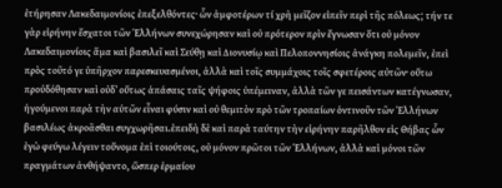ἐτήρησαν Λακεδαιμονίοις ἐπεξελθόντες· ὧν ἀμφοτέρων τί χρὴ μεῖζον εἰπεῖν περὶ τῆς πόλεως; τήν τε γὰρ εἰρήνην ἔσχατοι τῶν Ἑλλήνων συνεχώρησαν καὶ οὐ πρότερον πρὶν ἔγνωσαν ὅτι οὐ μόνον Λακεδαιμονίοις ἅμα καὶ βασιλεῖ καὶ Σεύθῃ καὶ Διονυσίῳ καὶ Πελοποννησίοις ἀνάγκη πολεμεῖν, ἐπεὶ πρὸς τοῦτό γε ὑπῆρχον παρεσκευασμένοι, ἀλλὰ καὶ τοῖς συμμάχοις τοῖς σφετέροις αὐτῶν· οὕτω προὐδόθησαν καὶ οὐδʼ οὕτως ἁπάσαις ταῖς ψήφοις ὑπέμειναν, ἀλλὰ τῶν γε πεισάντων κατέγνωσαν, ἡγούμενοι παρὰ τὴν αὑτῶν εἶναι φύσιν καὶ οὐ θεμιτὸν πρὸ τῶν τροπαίων ὁντινοῦν τῶν Ἑλλήνων βασιλέως ἀκροᾶσθαι συγχωρῆσαι.ἐπειδὴ δὲ καὶ παρὰ ταύτην τὴν εἰρήνην παρῆλθον εἰς Θήβας ὧν ἐγὼ φεύγω λέγειν τοὔνομα ἐπὶ τοιούτοις, οὐ μόνον πρῶτοι τῶν Ἑλλήνων, ἀλλὰ καὶ μόνοι τῶν πραγμάτων ἀνθήψαντο, ὥσπερ ἑρμαίου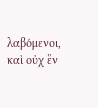λαβόμενοι, καὶ οὐχ ἓν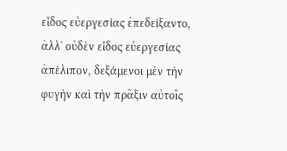εἶδος εὐεργεσίας ἐπεδείξαντο, ἀλλʼ οὐδὲν εἶδος εὐεργεσίας ἀπέλιπον, δεξάμενοι μὲν τὴν φυγὴν καὶ τὴν πρᾶξιν αὐτοῖς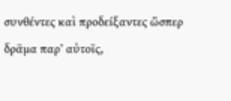συνθέντες καὶ προδείξαντες ὥσπερ δρᾶμα παρʼ αὐτοῖς,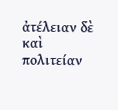ἀτέλειαν δὲ καὶ πολιτείαν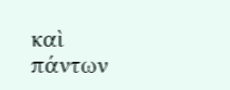καὶ πάντων